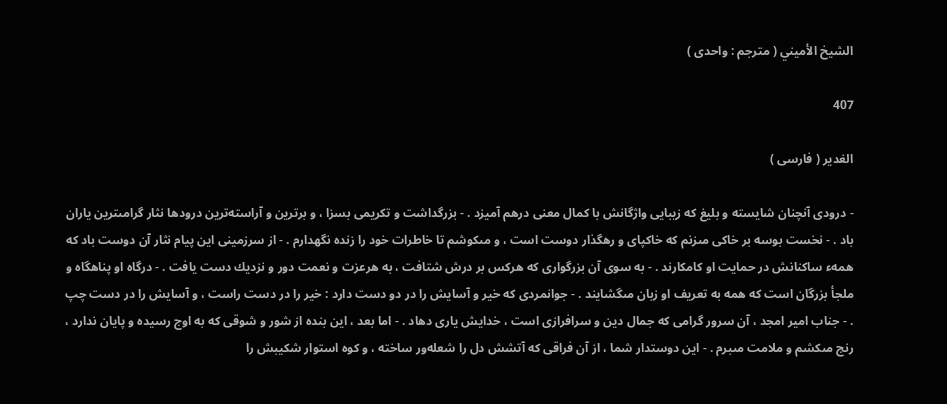الشيخ الأميني ( مترجم : واحدى )

407

الغدير ( فارسى )

- درودى آنچنان شايسته و بليغ كه زيبايى واژگانش با كمال معنى درهم آميزد . - بزرگداشت و تكريمى بسزا ، و برترين و آراسته‌ترين درودها نثار گرامىترين ياران باد . - نخست بوسه بر خاكى مىزنم كه خاكپاى و رهگذار دوست است ، و مىكوشم تا خاطرات خود را زنده نگهدارم . - از سرزمينى اين پيام نثار آن دوست باد كه همهء ساكنانش در حمايت او كامكارند . - به سوى آن بزرگوارى كه هركس بر درش شتافت ، به هرعزت و نعمت دور و نزديك دست يافت . - درگاه او پناهگاه و ملجأ بزرگان است كه همه به تعريف او زبان مىگشايند . - جوانمردى كه خير و آسايش را در دو دست دارد : خير را در دست راست ، و آسايش را در دست چپ . - جناب امير امجد ، آن سرور گرامى كه جمال دين و سرافرازى است ، خدايش يارى دهاد . - اما بعد ، اين بنده از شور و شوقى كه به اوج رسيده و پايان ندارد ، رنج مىكشم و ملامت مىبرم . - اين دوستدار شما ، از آن فراقى كه آتشش دل را شعله‌ور ساخته ، و كوه استوار شكيبش را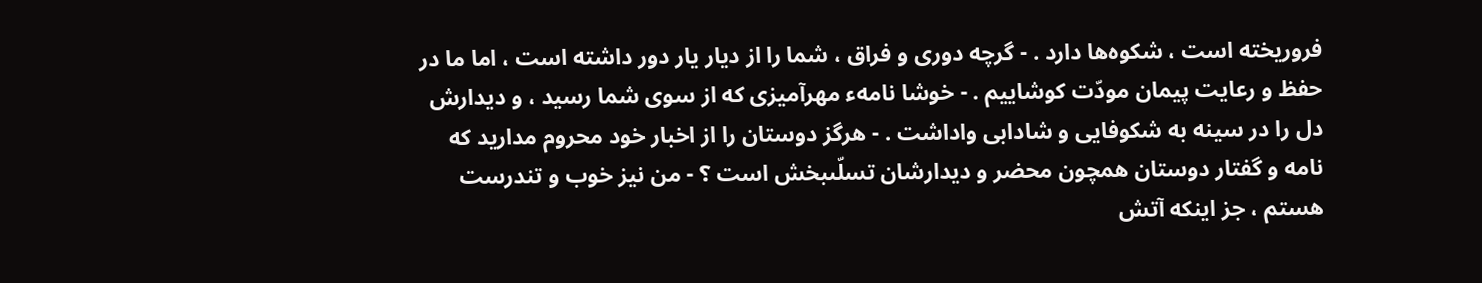فروريخته است ، شكوه‌ها دارد . - گرچه دورى و فراق ، شما را از ديار يار دور داشته است ، اما ما در حفظ و رعايت پيمان مودّت كوشاييم . - خوشا نامهء مهرآميزى كه از سوى شما رسيد ، و ديدارش دل را در سينه به شكوفايى و شادابى واداشت . - هرگز دوستان را از اخبار خود محروم مداريد كه نامه و گفتار دوستان همچون محضر و ديدارشان تسلّىبخش است ؟ - من نيز خوب و تندرست هستم ، جز اينكه آتش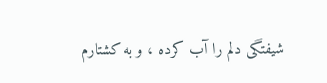شيفتگى دلم را آب كرده ، و به كشتارم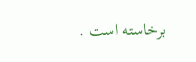برخاسته است .